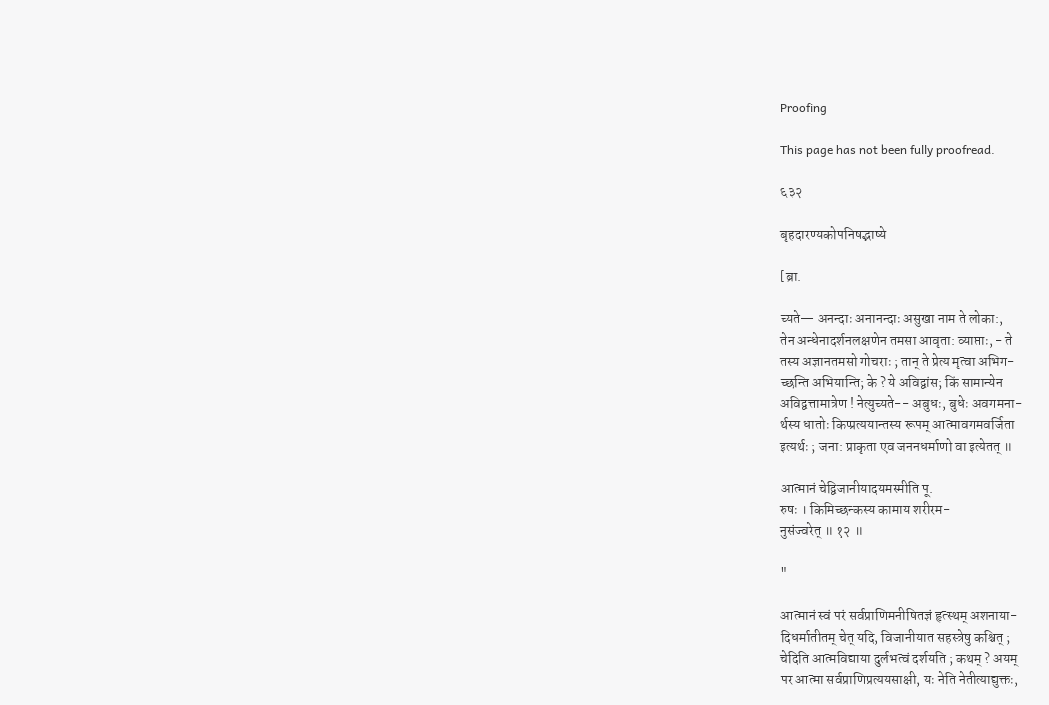Proofing

This page has not been fully proofread.

६३२

बृहदारण्यकोपनिषद्भाष्ये

[ब्रा.

च्यते— अनन्दाः अनानन्दाः असुखा नाम ते लोका:,
तेन अन्धेनादर्शनलक्षणेन तमसा आवृता: व्याप्ताः, - ते
तस्य अज्ञानतमसो गोचराः ; तान् ते प्रेत्य मृत्वा अभिग-
च्छन्ति अभियान्ति; के ? ये अविद्वांस; किं सामान्येन
अविद्वत्तामात्रेण ! नेत्युच्यते-- अबुधः, बुधेः अवगमना-
र्थस्य धातोः किप्प्रत्ययान्तस्य रूपम् आत्मावगमवर्जिता
इत्यर्थः ; जना: प्राकृता एव जननधर्माणो वा इत्येतत् ॥

आत्मानं चेद्विजानीयादयमस्मीति पू.
रुषः । किमिच्छन्कस्य कामाय शरीरम-
नुसंज्वरेत् ॥ १२ ॥

"

आत्मानं स्वं परं सर्वप्राणिमनीषितज्ञं हृत्स्थम् अशनाया-
दिधर्मातीतम् चेत् यदि, विजानीयात सहस्त्रेषु कश्चित् ;
चेदिति आत्मविद्याया दुर्लभत्वं दर्शयति ; कथम् ? अयम्
पर आत्मा सर्वप्राणिप्रत्ययसाक्षी, यः नेति नेतीत्याद्युक्तः,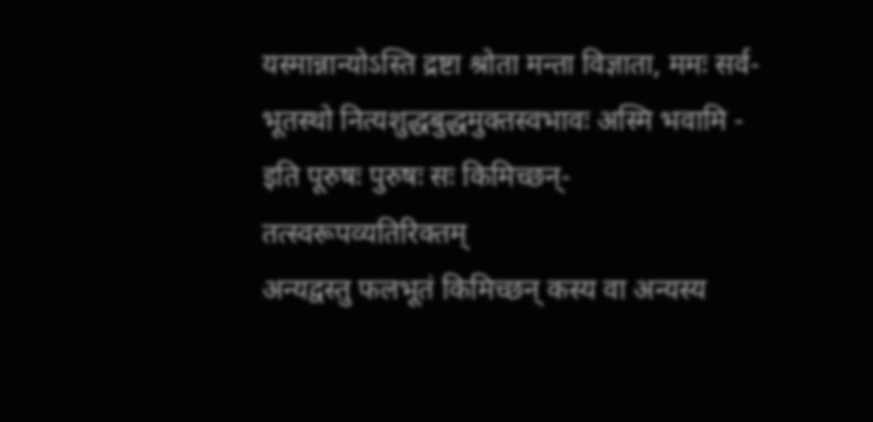यस्मान्नान्योऽस्ति द्रष्टा श्रोता मन्ता विज्ञाता, ममः सर्व-
भूतस्थो नित्यशुद्धबुद्धमुक्तस्वभावः अस्मि भवामि -
इति पूरुषः पुरुषः सः किमिच्छन्- तत्स्वरूपव्यतिरिक्तम्
अन्यद्वस्तु फलभूतं किमिच्छन् कस्य वा अन्यस्य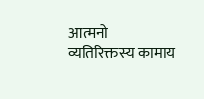आत्मनो
व्यतिरिक्तस्य कामाय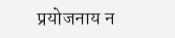प्रयोजनाय न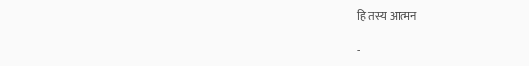हि तस्य आत्मन

-